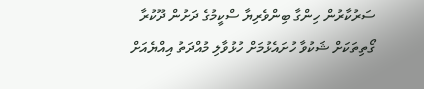ސަރުކާރުން ހިންގާ ބިންވެރިޔާ ސްކީމުގެ ދަށުން ދޫކުރާ ގޯތިތަކަށް ޝަކުވާ ހުށައެޅުމަށް ހުޅުވާލި މުއްދަތު އިއްޔެއަށް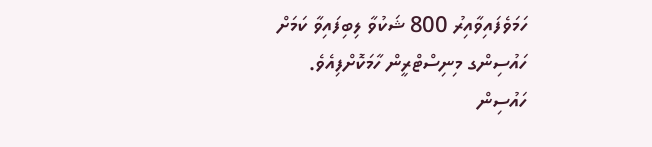ހަމަވެފައިވާއިރު 800 ޝަކުވާ ލިބިފައިވާ ކަމަށް ހައުސިންގ މިނިސްޓްރީން ހާމަކޮށްފިއެވެ.
ހައުސިން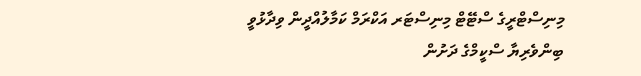މިނިސްޓްރީގެ ސްޓޭޓް މިނިސްޓަރ އަކްރަމް ކަމާލުއްދީން ވިދާޅުވީ ބިންވެރިޔާ ސްކީމްގެ ދަށުން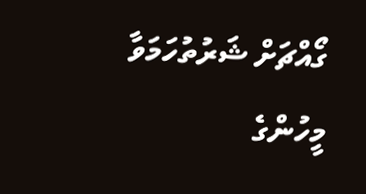ގޯއްޗަށް ޝަރުތުހަމަވާ މީހުންގެ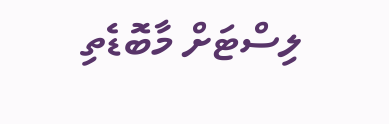ލިސްޓަށް މާބޮޑެތި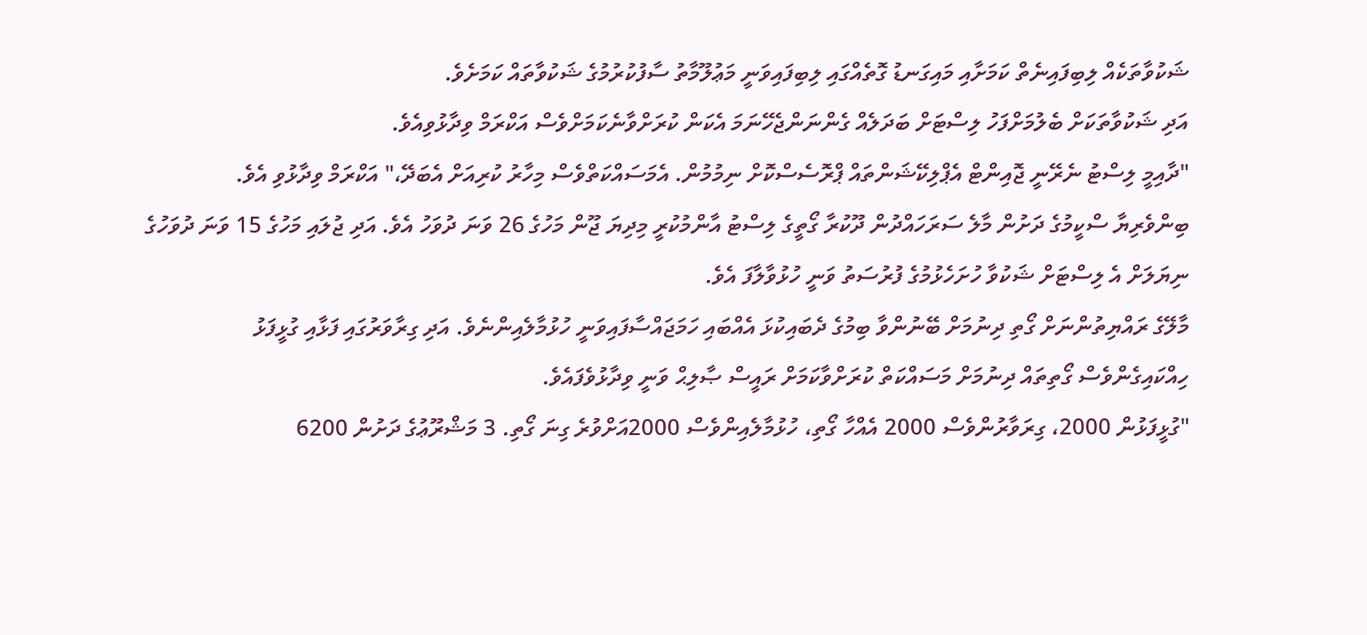ޝަކުވާތަކެއް ލިބިފައިނެތް ކަމަށާއި މައިގަނޑު ގޮތެއްގައި ލިބިފައިވަނީ މަޢުލޫމާތު ސާފުކުރުމުގެ ޝަކުވާތައް ކަމަށެވެ.
އަދި ޝަކުވާތަކަށް ބެލުމަށްފަހު ލިސްޓަށް ބަދަލެއް ގެންނަންޖެހޭނަމަ އެކަން ކުރަށްވާނެކަމަށްވެސް އަކްރަމް ވިދާޅުވިއެވެ.
"ދާއިމީ ލިސްޓު ނެރޭނީ ޖޮއިންޓް އެޕްލިކޭޝަންތައް ޕްރޮސެސްކޮށް ނިމުމުން. އެމަސައްކަތްވެސް މިހާރު ކުރިއަށް އެބަދޭ،" އަކްރަމް ވިދާޅުވި އެވެ.
ބިންވެރިޔާ ސްކީމުގެ ދަށުން މާލެ ސަރަހައްދުން ދޫކުރާ ގޯތީގެ ލިސްޓު އާންމުކުރީ މިދިޔަ ޖޫން މަހުގެ 26 ވަނަ ދުވަހު އެވެ. އަދި ޖުލައި މަހުގެ 15 ވަނަ ދުވަހުގެ ނިޔަލަށް އެ ލިސްޓަށް ޝަކުވާ ހުށަހެޅުމުގެ ފުރުސަތު ވަނީ ހުޅުވާލާފަ އެވެ.
މާލޭގެ ރައްޔިތުންނަށް ގޯތި ދިނުމަށް ބޭނުންވާ ބިމުގެ ދެބައިކުޅަ އެއްބައި ހަމަޖައްސާފައިވަނީ ހުޅުމާލެއިންނެވެ. އަދި ގިރާވަރުގައި ފަޅާއި ގުޅީފަޅު ހިއްކައިގެންވެސް ގޯތިތައް ދިނުމަށް މަސައްކަތް ކުރަށްވާކަމަށް ރައީސް ޞާލިޙް ވަނީ ވިދާޅުވެފައެވެ.
"ގުޅީފަޅުން 2000، ގިރަވާރުންވެސް 2000 އެއްހާ ގޯތި، ހުޅުމާލެއިންވެސް 2000އަށްވުރެ ގިނަ ގޯތި. 3 މަޝްރޫޢުގެ ދަށުން 6200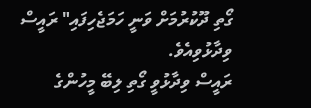ގޯތި ދޫކުރުމަށް ވަނީ ހަމަޖެހިފައި" ރައީސް ވިދާޅުވިއެވެ.
ރައީސް ވިދާޅުވީ ގޯތި ލިބޭ މީހުންގެ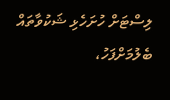ލިސްޓަށް ހުށަހެޅި ޝަކުވާތައް ބެލުމަށްފަހު،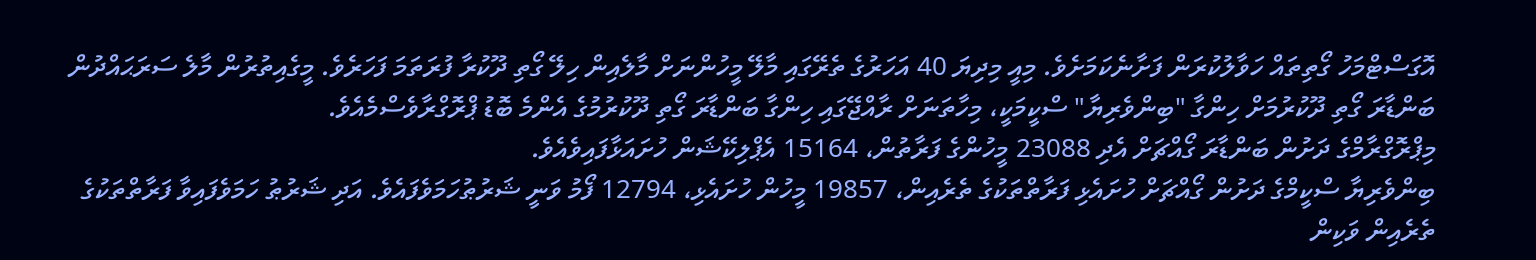އޮގަސްޓްމަހު ގޯތިތައް ހަވާލުކުރަން ފަށާނެކަމަށެވެ. މިއީ މިދިޔަ 40 އަހަރުގެ ތެރޭގައި މާލޭ މީހުންނަށް މާލެއިން ހިލޭ ގޯތި ދޫކުރާ ފުރަތަމަ ފަހަރެވެ. މީގެއިތުރުން މާލެ ސަރަޙައްދުން ބަންޑާރަ ގޯތި ދޫކުރުމަށް ހިންގާ "ބިންވެރިޔާ" ސްކީމަކީ، މިހާތަނަށް ރާއްޖޭގައި ހިންގާ ބަންޑާރަ ގޯތި ދޫކުރުމުގެ އެންމެ ބޮޑު ޕްރޮގްރާވެސްމެއެވެ.
މިޕްރޮގްރާމްގެ ދަށުން ބަންޑާރަ ގޯއްޗަށް އެދި 23088 މީހުންގެ ފަރާތުން، 15164 އެޕްލިކޭޝަން ހުށައަޅާފައިވެއެވެ.
ބިންވެރިޔާ ސްކީމްގެ ދަށުން ގޯއްޗަށް ހުށައެޅި ފަރާތްތަކުގެ ތެރެއިން، 19857 މީހުން ހުށައެޅި، 12794 ފޯމު ވަނީ ޝަރުޠުހަމަވެފައެވެ. އަދި ޝަރުޠު ހަމަވެފައިވާ ފަރާތްތަކުގެ ތެރެއިން ވަކިން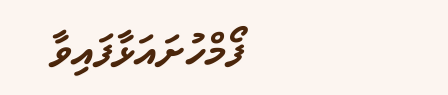ފޯމްހުށައަޅާފައިވާ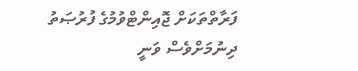ފަރާތްތަކަށް ޖޮއިންޓްވުމުގެ ފުރުޞަތު ދިނުމަށްވެސް ވަނީ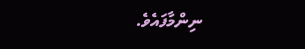ނިންމާފައެވެ.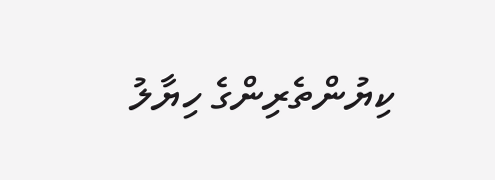ކިޔުންތެރިންގެ ހިޔާލު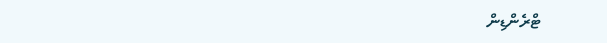ޓްރެންޑިން